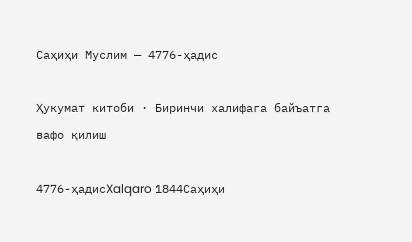Саҳиҳи Муслим — 4776-ҳадис

Ҳукумат китоби · Биринчи халифага байъатга вафо қилиш

4776-ҳадисXalqaro 1844Саҳиҳи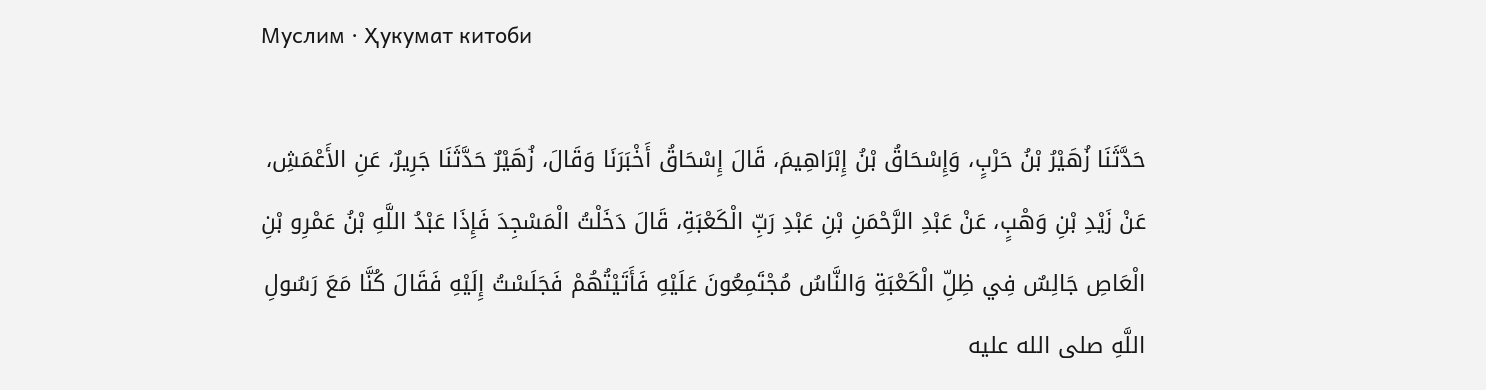Муслим · Ҳукумат китоби

حَدَّثَنَا زُهَيْرُ بْنُ حَرْبٍ، وَإِسْحَاقُ بْنُ إِبْرَاهِيمَ، قَالَ إِسْحَاقُ أَخْبَرَنَا وَقَالَ، زُهَيْرٌ حَدَّثَنَا جَرِيرٌ، عَنِ الأَعْمَشِ، عَنْ زَيْدِ بْنِ وَهْبٍ، عَنْ عَبْدِ الرَّحْمَنِ بْنِ عَبْدِ رَبِّ الْكَعْبَةِ، قَالَ دَخَلْتُ الْمَسْجِدَ فَإِذَا عَبْدُ اللَّهِ بْنُ عَمْرِو بْنِ الْعَاصِ جَالِسٌ فِي ظِلِّ الْكَعْبَةِ وَالنَّاسُ مُجْتَمِعُونَ عَلَيْهِ فَأَتَيْتُهُمْ فَجَلَسْتُ إِلَيْهِ فَقَالَ كُنَّا مَعَ رَسُولِ اللَّهِ صلى الله عليه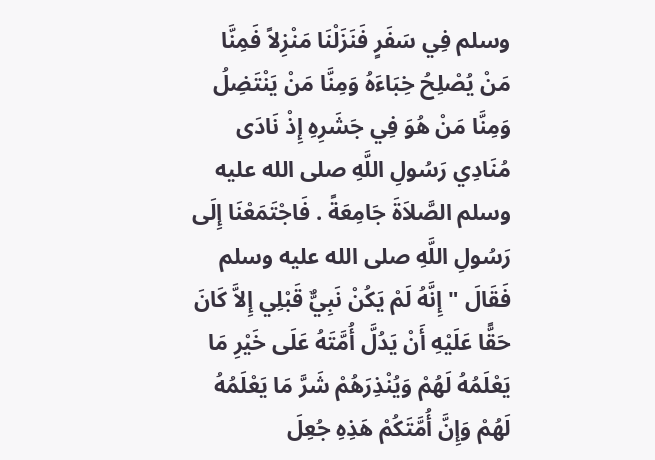وسلم فِي سَفَرٍ فَنَزَلْنَا مَنْزِلاً فَمِنَّا مَنْ يُصْلِحُ خِبَاءَهُ وَمِنَّا مَنْ يَنْتَضِلُ وَمِنَّا مَنْ هُوَ فِي جَشَرِهِ إِذْ نَادَى مُنَادِي رَسُولِ اللَّهِ صلى الله عليه وسلم الصَّلاَةَ جَامِعَةً . فَاجْتَمَعْنَا إِلَى رَسُولِ اللَّهِ صلى الله عليه وسلم فَقَالَ " إِنَّهُ لَمْ يَكُنْ نَبِيٌّ قَبْلِي إِلاَّ كَانَ حَقًّا عَلَيْهِ أَنْ يَدُلَّ أُمَّتَهُ عَلَى خَيْرِ مَا يَعْلَمُهُ لَهُمْ وَيُنْذِرَهُمْ شَرَّ مَا يَعْلَمُهُ لَهُمْ وَإِنَّ أُمَّتَكُمْ هَذِهِ جُعِلَ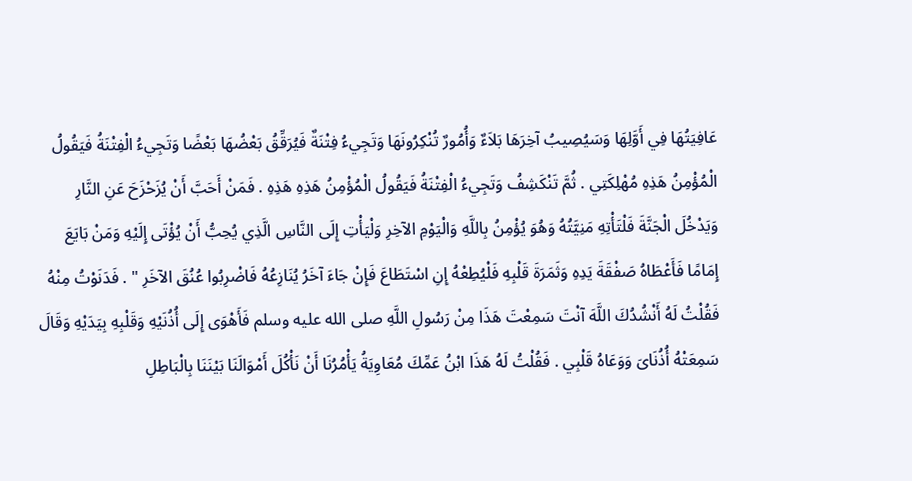عَافِيَتُهَا فِي أَوَّلِهَا وَسَيُصِيبُ آخِرَهَا بَلاَءٌ وَأُمُورٌ تُنْكِرُونَهَا وَتَجِيءُ فِتْنَةٌ فَيُرَقِّقُ بَعْضُهَا بَعْضًا وَتَجِيءُ الْفِتْنَةُ فَيَقُولُ الْمُؤْمِنُ هَذِهِ مُهْلِكَتِي . ثُمَّ تَنْكَشِفُ وَتَجِيءُ الْفِتْنَةُ فَيَقُولُ الْمُؤْمِنُ هَذِهِ هَذِهِ . فَمَنْ أَحَبَّ أَنْ يُزَحْزَحَ عَنِ النَّارِ وَيَدْخُلَ الْجَنَّةَ فَلْتَأْتِهِ مَنِيَّتُهُ وَهُوَ يُؤْمِنُ بِاللَّهِ وَالْيَوْمِ الآخِرِ وَلْيَأْتِ إِلَى النَّاسِ الَّذِي يُحِبُّ أَنْ يُؤْتَى إِلَيْهِ وَمَنْ بَايَعَ إِمَامًا فَأَعْطَاهُ صَفْقَةَ يَدِهِ وَثَمَرَةَ قَلْبِهِ فَلْيُطِعْهُ إِنِ اسْتَطَاعَ فَإِنْ جَاءَ آخَرُ يُنَازِعُهُ فَاضْرِبُوا عُنُقَ الآخَرِ " . فَدَنَوْتُ مِنْهُ فَقُلْتُ لَهُ أَنْشُدُكَ اللَّهَ آنْتَ سَمِعْتَ هَذَا مِنْ رَسُولِ اللَّهِ صلى الله عليه وسلم فَأَهْوَى إِلَى أُذُنَيْهِ وَقَلْبِهِ بِيَدَيْهِ وَقَالَ سَمِعَتْهُ أُذُنَاىَ وَوَعَاهُ قَلْبِي . فَقُلْتُ لَهُ هَذَا ابْنُ عَمِّكَ مُعَاوِيَةُ يَأْمُرُنَا أَنْ نَأْكُلَ أَمْوَالَنَا بَيْنَنَا بِالْبَاطِلِ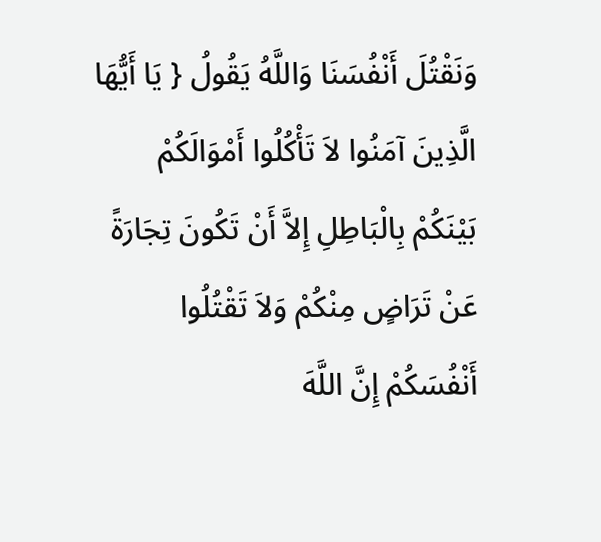وَنَقْتُلَ أَنْفُسَنَا وَاللَّهُ يَقُولُ { يَا أَيُّهَا الَّذِينَ آمَنُوا لاَ تَأْكُلُوا أَمْوَالَكُمْ بَيْنَكُمْ بِالْبَاطِلِ إِلاَّ أَنْ تَكُونَ تِجَارَةً عَنْ تَرَاضٍ مِنْكُمْ وَلاَ تَقْتُلُوا أَنْفُسَكُمْ إِنَّ اللَّهَ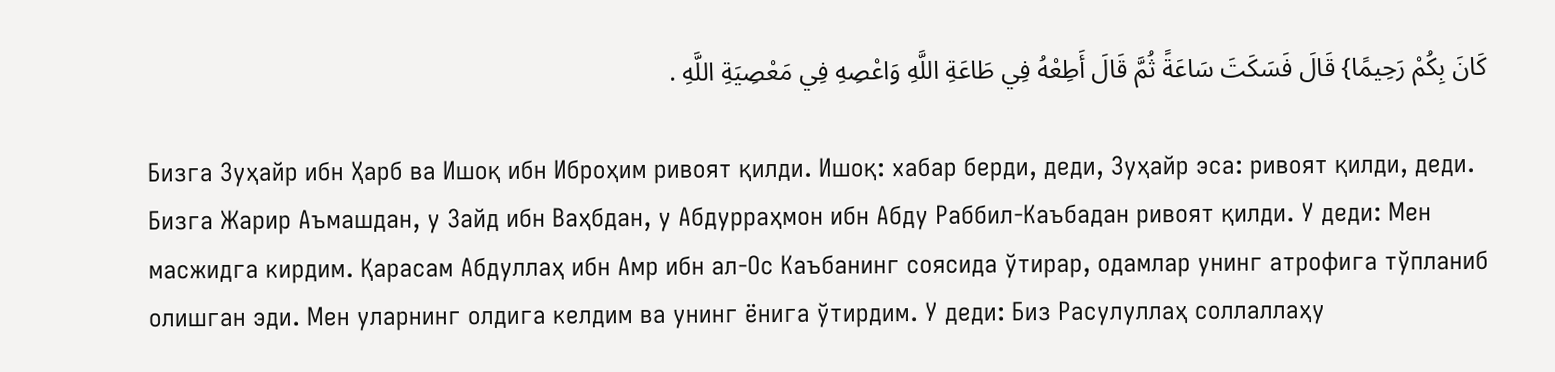كَانَ بِكُمْ رَحِيمًا} قَالَ فَسَكَتَ سَاعَةً ثُمَّ قَالَ أَطِعْهُ فِي طَاعَةِ اللَّهِ وَاعْصِهِ فِي مَعْصِيَةِ اللَّهِ .

Бизга Зуҳайр ибн Ҳарб ва Ишоқ ибн Иброҳим ривоят қилди. Ишоқ: хабар берди, деди, Зуҳайр эса: ривоят қилди, деди. Бизга Жарир Аъмашдан, у Зайд ибн Ваҳбдан, у Абдурраҳмон ибн Абду Раббил-Каъбадан ривоят қилди. У деди: Мен масжидга кирдим. Қарасам Абдуллаҳ ибн Амр ибн ал-Ос Каъбанинг соясида ўтирар, одамлар унинг атрофига тўпланиб олишган эди. Мен уларнинг олдига келдим ва унинг ёнига ўтирдим. У деди: Биз Расулуллаҳ соллаллаҳу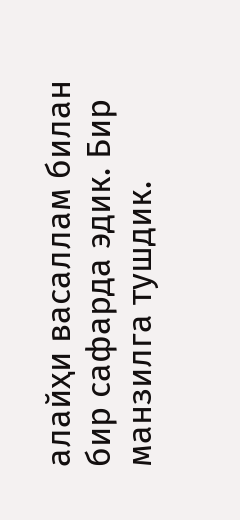алайҳи васаллам билан бир сафарда эдик. Бир манзилга тушдик.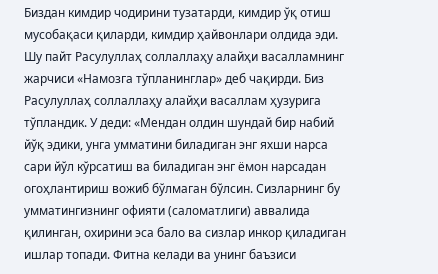Биздан кимдир чодирини тузатарди, кимдир ўқ отиш мусобақаси қиларди, кимдир ҳайвонлари олдида эди. Шу пайт Расулуллаҳ соллаллаҳу алайҳи васалламнинг жарчиси «Намозга тўпланинглар» деб чақирди. Биз Расулуллаҳ соллаллаҳу алайҳи васаллам ҳузурига тўпландик. У деди: «Мендан олдин шундай бир набий йўқ эдики, унга умматини биладиган энг яхши нарса сари йўл кўрсатиш ва биладиган энг ёмон нарсадан огоҳлантириш вожиб бўлмаган бўлсин. Сизларнинг бу умматингизнинг офияти (саломатлиги) аввалида қилинган, охирини эса бало ва сизлар инкор қиладиган ишлар топади. Фитна келади ва унинг баъзиси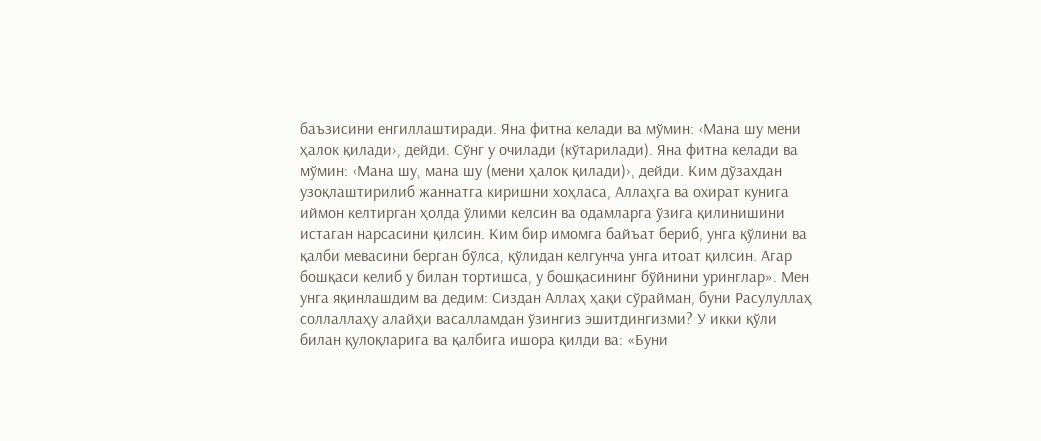баъзисини енгиллаштиради. Яна фитна келади ва мўмин: ‹Мана шу мени ҳалок қилади›, дейди. Сўнг у очилади (кўтарилади). Яна фитна келади ва мўмин: ‹Мана шу, мана шу (мени ҳалок қилади)›, дейди. Ким дўзахдан узоқлаштирилиб жаннатга киришни хоҳласа, Аллаҳга ва охират кунига иймон келтирган ҳолда ўлими келсин ва одамларга ўзига қилинишини истаган нарсасини қилсин. Ким бир имомга байъат бериб, унга қўлини ва қалби мевасини берган бўлса, қўлидан келгунча унга итоат қилсин. Агар бошқаси келиб у билан тортишса, у бошқасининг бўйнини уринглар». Мен унга яқинлашдим ва дедим: Сиздан Аллаҳ ҳақи сўрайман, буни Расулуллаҳ соллаллаҳу алайҳи васалламдан ўзингиз эшитдингизми? У икки қўли билан қулоқларига ва қалбига ишора қилди ва: «Буни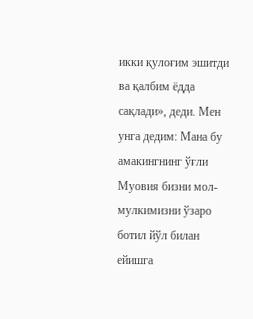икки қулоғим эшитди ва қалбим ёдда сақлади», деди. Мен унга дедим: Мана бу амакингнинг ўғли Муовия бизни мол-мулкимизни ўзаро ботил йўл билан ейишга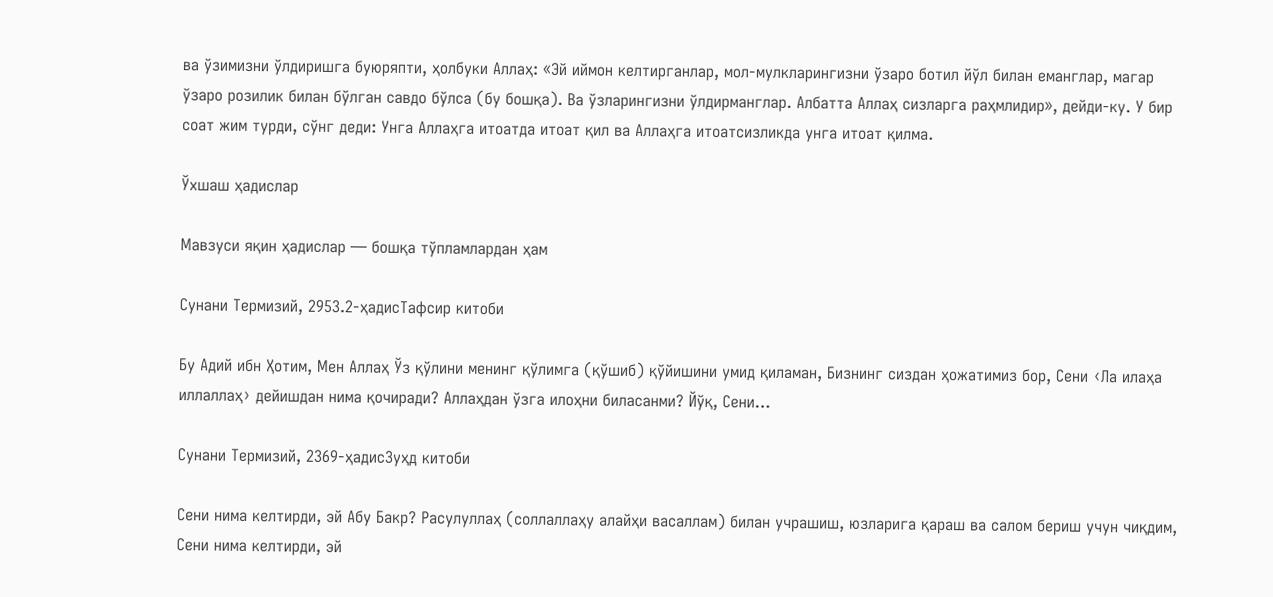ва ўзимизни ўлдиришга буюряпти, ҳолбуки Аллаҳ: «Эй иймон келтирганлар, мол-мулкларингизни ўзаро ботил йўл билан еманглар, магар ўзаро розилик билан бўлган савдо бўлса (бу бошқа). Ва ўзларингизни ўлдирманглар. Албатта Аллаҳ сизларга раҳмлидир», дейди-ку. У бир соат жим турди, сўнг деди: Унга Аллаҳга итоатда итоат қил ва Аллаҳга итоатсизликда унга итоат қилма.

Ўхшаш ҳадислар

Мавзуси яқин ҳадислар — бошқа тўпламлардан ҳам

Сунани Термизий, 2953.2-ҳадисТафсир китоби

Бу Адий ибн Ҳотим, Мен Аллаҳ Ўз қўлини менинг қўлимга (қўшиб) қўйишини умид қиламан, Бизнинг сиздан ҳожатимиз бор, Сени ‹Ла илаҳа иллаллаҳ› дейишдан нима қочиради? Аллаҳдан ўзга илоҳни биласанми? Йўқ, Сени…

Сунани Термизий, 2369-ҳадисЗуҳд китоби

Сени нима келтирди, эй Абу Бакр? Расулуллаҳ (соллаллаҳу алайҳи васаллам) билан учрашиш, юзларига қараш ва салом бериш учун чиқдим, Сени нима келтирди, эй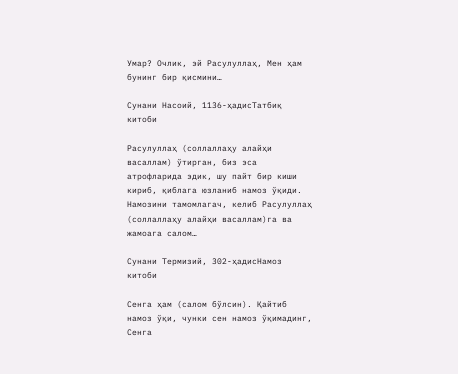Умар? Очлик, эй Расулуллаҳ, Мен ҳам бунинг бир қисмини…

Сунани Насоий, 1136-ҳадисТатбиқ китоби

Расулуллаҳ (соллаллаҳу алайҳи васаллам) ўтирган, биз эса атрофларида эдик, шу пайт бир киши кириб, қиблага юзланиб намоз ўқиди. Намозини тамомлагач, келиб Расулуллаҳ (соллаллаҳу алайҳи васаллам)га ва жамоага салом…

Сунани Термизий, 302-ҳадисНамоз китоби

Сенга ҳам (салом бўлсин). Қайтиб намоз ўқи, чунки сен намоз ўқимадинг, Сенга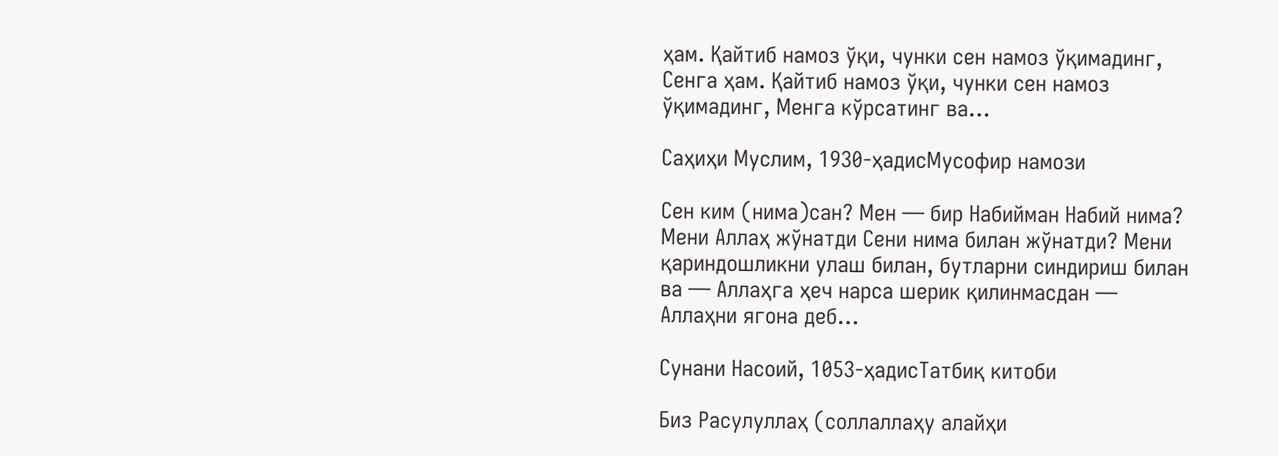ҳам. Қайтиб намоз ўқи, чунки сен намоз ўқимадинг, Сенга ҳам. Қайтиб намоз ўқи, чунки сен намоз ўқимадинг, Менга кўрсатинг ва…

Саҳиҳи Муслим, 1930-ҳадисМусофир намози

Сен ким (нима)сан? Мен — бир Набийман Набий нима? Мени Аллаҳ жўнатди Сени нима билан жўнатди? Мени қариндошликни улаш билан, бутларни синдириш билан ва — Аллаҳга ҳеч нарса шерик қилинмасдан — Аллаҳни ягона деб…

Сунани Насоий, 1053-ҳадисТатбиқ китоби

Биз Расулуллаҳ (соллаллаҳу алайҳи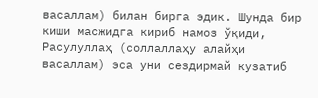васаллам) билан бирга эдик. Шунда бир киши масжидга кириб намоз ўқиди, Расулуллаҳ (соллаллаҳу алайҳи васаллам) эса уни сездирмай кузатиб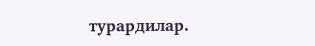турардилар.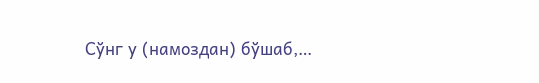Сўнг у (намоздан) бўшаб,…